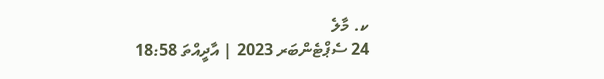ކ. މާލެ
24 ސެޕްޓެންބަރ 2023 | އާދީއްތަ 18:58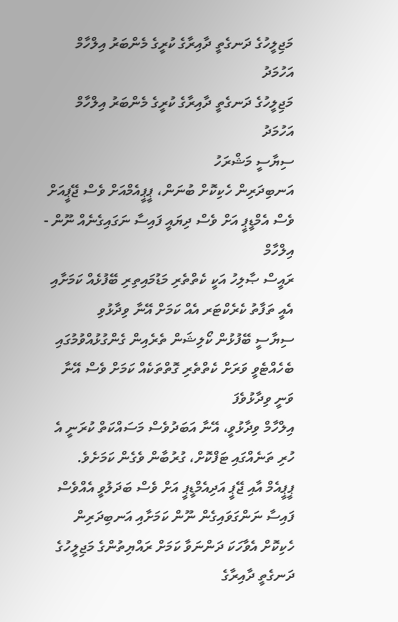މަޖިލީހުގެ ދަނގެތީ ދާއިރާގެ ކުރީގެ މެންބަރު އިލްހާމް އަހުމަދު
މަޖިލީހުގެ ދަނގެތީ ދާއިރާގެ ކުރީގެ މެންބަރު އިލްހާމް އަހުމަދު
ސިޔާސީ މަޝްރަހު
އަނބިދަރިން ހެކިކޮށް ބުނަން، ޕީޕީއެމްއަށް ވެސް ޖޭޕީއަށް ވެސް އެމްޑީޕީ އަށް ވެސް ދިޔައީ ފައިސާ ނަގައިގެނެއް ނޫން - އިލްހާމް
ރައީސް ޞާލިހު އަކީ ކެތްތެރި މަޑުމައިތިރި ބޭފުޅެއް ކަމަށާއި އެއީ ތަފާތު ކެރެކްޓަރ އެއް ކަމަށް އޭނާ ވިދާޅުވި
ސިޔާސީ ބޭފުޅުން ކޯލިޝަން ތެރެއިން ގެންގުޅުއްވުމުގައި ބެހެއްޓެވީ ވަރަށް ކެތްތެރި ގޮތްތަކެއް ކަމަށް ވެސް އޭނާ ވަނީ ވިދާޅުވެފަ
އިލްހާމް ވިދާޅުވީ، އޭނާ އަބަދުވެސް މަސައްކަތް ކުރަނީ އެ ހުރި ތަނެއްގައި ޓަފްކޮށް، ގުރުބާން ވެގެން ކަމަށެވެ.
ޕީޕީއެމް އާއި ޖޭޕީ އަދިއެމްޑީޕީ އަށް ވެސް ބަދަލުވީ އެއްވެސް ފައިސާ ނަންގަވައިގެން ނޫން ކަމަށާއި އަނބިދަރިން ހެކިކޮށް އެވާހަކަ ދަންނަވާ ކަމަށް ރައްޔިތުންގެ މަޖިލީހުގެ ދަނގެތީ ދާއިރާގެ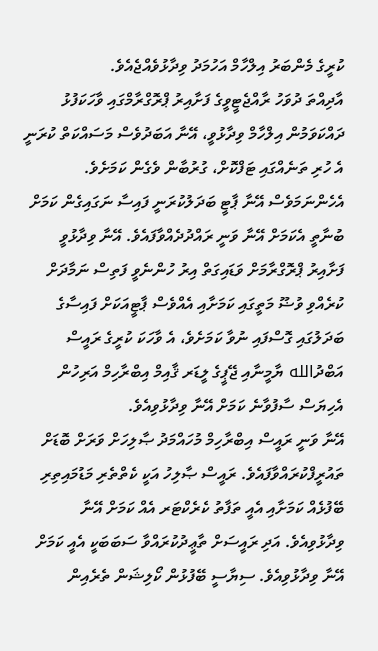ކުރީގެ މެންބަރު އިލްހާމް އަހުމަދު ވިދާޅުވެއްޖެއެވެ.
އާދިއްތަ ދުވަހު ރާއްޖެޓީވީގެ ފަށާއިރު ޕްރޮގްރާމްގައި ވާހަކަފުޅު ދައްކަވަމުން އިލްހާމް ވިދާޅުވީ، އޭނާ އަބަދުވެސް މަސައްކަތް ކުރަނީ އެ ހުރި ތަނެއްގައި ޓަފްކޮށް، ގުރުބާން ވެގެން ކަމަށެވެ. އެހެންނަމަވެސް އޭނާ ޕާޓީ ބަދަލުކުރަނީ ފައިސާ ނަގައިގެން ކަމަށް ބުނާތީ އެކަމަށް އޭނާ ވަނީ ރައްދުދެއްވާފައެވެ. އޭނާ ވިދާޅުވީ ފަށާއިރު ޕްރޮގްރާމަށް ވަޑައިގަތް އިރު ހުންނެވީ ފަތިސް ނަމާދަށް ކުރެއްވި ވުޟޫ މަތީގައި ކަމަށާއި އެއްވެސް ޕާޓީއަކަށް ފައިސާގެ ބަދަލުގައި ގޮސްފައި ނުވާ ކަމަށެވެ، އެ ވާހަކަ ކުރީގެ ރައީސް އަބްދުالله ޔާމީނާއި ޖޭޕީގެ ލީޑަރ ޤާއިމް އިބްރާހިމް އަރިހުން އެހިޔަސް ސާފުވާނެ ކަމަށް އޭނާ ވިދާޅުވިއެވެ.
އޭނާ ވަނީ ރައީސް އިބްރާހިމް މުހައްމަދު ޞާލިހަށް ވަރަށް ބޮޑަށް ތައުރީފްކުރައްވާފައެވެ. ރައީސް ޞާލިހު އަކީ ކެތްތެރި މަޑުމައިތިރި ބޭފުޅެއް ކަމަށާއި އެއީ ތަފާތު ކެރެކްޓަރ އެއް ކަމަށް އޭނާ ވިދާޅުވިއެވެ. އަދި ރައީސަށް ތާޢީދުކުރައްވާ ސަބަބަކީ އެއީ ކަމަށް އޭނާ ވިދާޅުވިއެވެ. ސިޔާސީ ބޭފުޅުން ކޯލިޝަން ތެރެއިން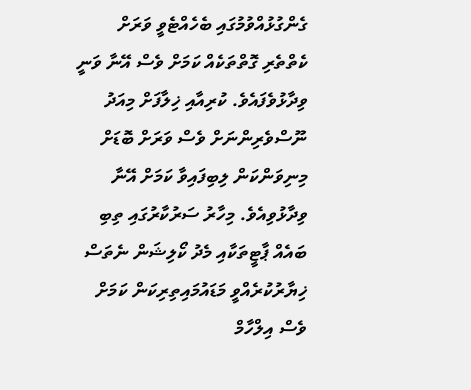ގެންގުޅުއްވުމުގައި ބެހެއްޓެވީ ވަރަށް ކެތްތެރި ގޮތްތަކެއް ކަމަށް ވެސް އޭނާ ވަނީ ވިދާޅުވެފައެވެ. ކުރިއާއި ޚިލާފަށް މިއަދު ނޫސްވެރިންނަށް ވެސް ވަރަށް ބޮޑަށް މިނިވަންކަން ލިބިފައިވާ ކަމަށް އޭނާ ވިދާޅުވިއެވެ. މިހާރު ސަރުކާރުގައި ތިބި ބައެއް ޕާޓީތަކާއި މެދު ކޯލިޝަން ނެތަސް ޚިޔާރުކުރެއްވީ މަޑައުމައިތިރިކަން ކަމަށް ވެސް އިލްހާމް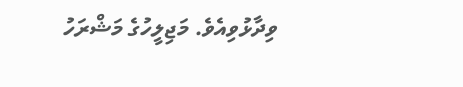ވިދާޅުވިއެވެ. މަޖިލީހުގެ މަޝްރަހު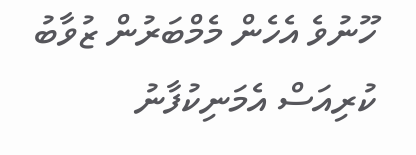ހޫނުވެ އެހެން މެމްބަރުން ޒުވާބު ކުރިއަސް އެމަނިކުފާނު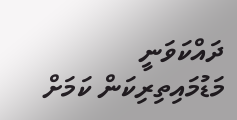ދައްކަވަނީ މަޑުމައިތިރިކަން ކަމަށް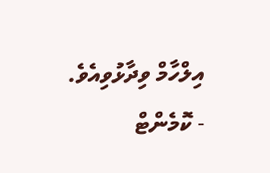އިލްހާމް ވިދާޅުވިއެވެ.
- ކޮމެންޓް